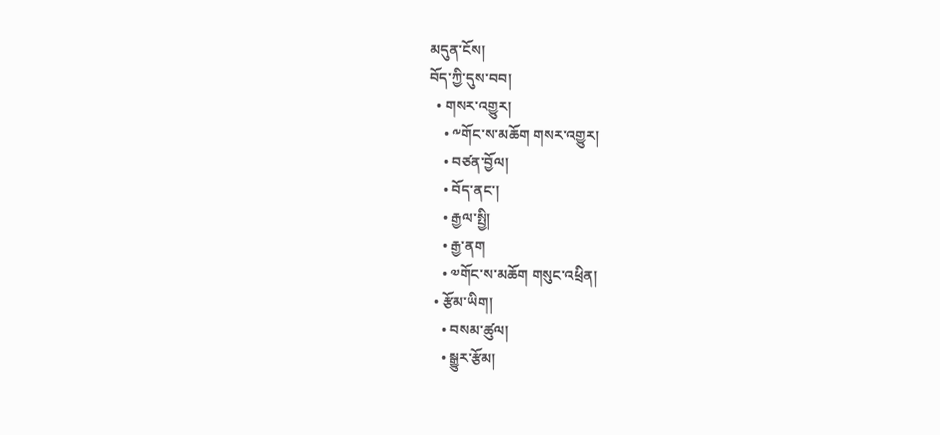མདུན་ངོས།
བོད་ཀྱི་དུས་བབ།
  • གསར་འགྱུར།
    • ༸གོང་ས་མཆོག གསར་འགྱུར།
    • བཙན་བྱོལ།
    • བོད་ནང་།
    • རྒྱལ་སྤྱི།
    • རྒྱ་ནག
    • ༧གོང་ས་མཆོག གསུང་འཕྲིན།
  • རྩོམ་ཡིག།
    • བསམ་ཚུལ།
    • སྒྱུར་རྩོམ།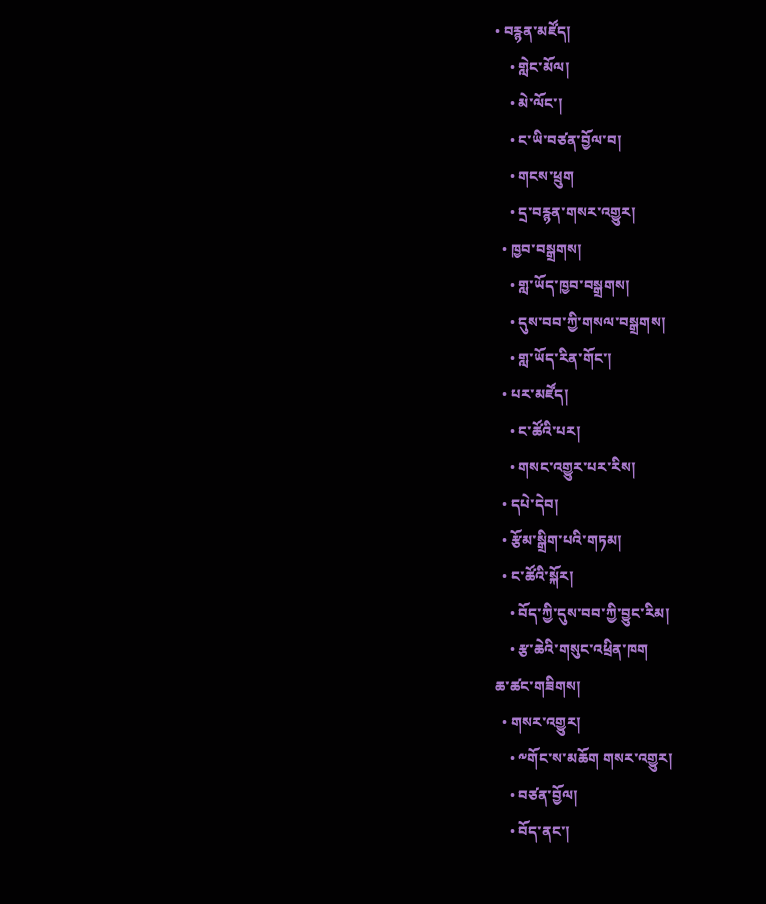• བརྙན་མཛོད།
    • གླེང་མོལ།
    • མེ་ལོང་།
    • ང་ཡི་བཙན་བྱོལ་བ།
    • གངས་ཕྲུག
    • དྲ་བརྙན་གསར་འགྱུར།
  • ཁྱབ་བསྒྲགས།
    • གླ་ཡོད་ཁྱབ་བསྒྲགས།
    • དུས་བབ་ཀྱི་གསལ་བསྒྲགས།
    • གླ་ཡོད་རིན་གོང་།
  • པར་མཛོད།
    • ང་ཚོའི་པར།
    • གསང་འགྱུར་པར་རིས།
  • དཔེ་དེབ།
  • རྩོམ་སྒྲིག་པའི་གཏམ།
  • ང་ཚོའི་སྐོར།
    • བོད་ཀྱི་དུས་བབ་ཀྱི་བྱུང་རིམ།
    • རྩ་ཆེའི་གསུང་འཕྲིན་ཁག
ཆ་ཚང་གཟིགས།
  • གསར་འགྱུར།
    • ༸གོང་ས་མཆོག གསར་འགྱུར།
    • བཙན་བྱོལ།
    • བོད་ནང་།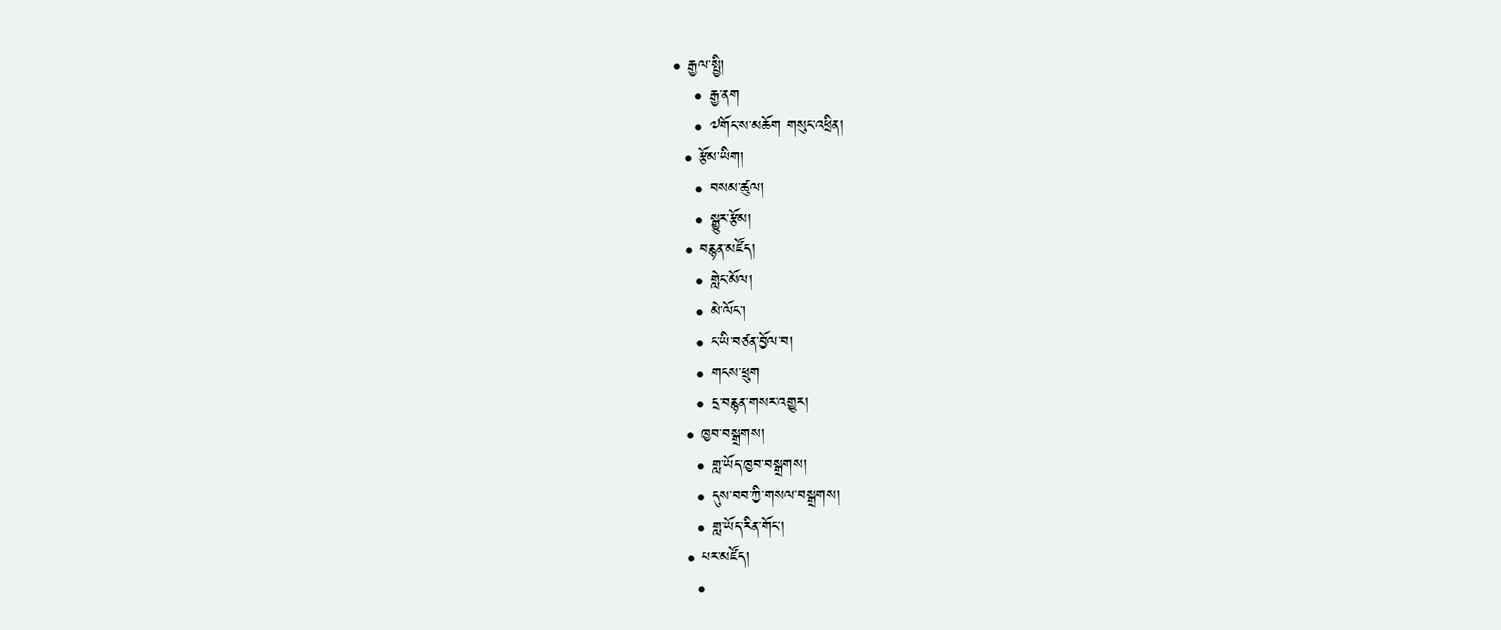• རྒྱལ་སྤྱི།
    • རྒྱ་ནག
    • ༧གོང་ས་མཆོག གསུང་འཕྲིན།
  • རྩོམ་ཡིག།
    • བསམ་ཚུལ།
    • སྒྱུར་རྩོམ།
  • བརྙན་མཛོད།
    • གླེང་མོལ།
    • མེ་ལོང་།
    • ང་ཡི་བཙན་བྱོལ་བ།
    • གངས་ཕྲུག
    • དྲ་བརྙན་གསར་འགྱུར།
  • ཁྱབ་བསྒྲགས།
    • གླ་ཡོད་ཁྱབ་བསྒྲགས།
    • དུས་བབ་ཀྱི་གསལ་བསྒྲགས།
    • གླ་ཡོད་རིན་གོང་།
  • པར་མཛོད།
    •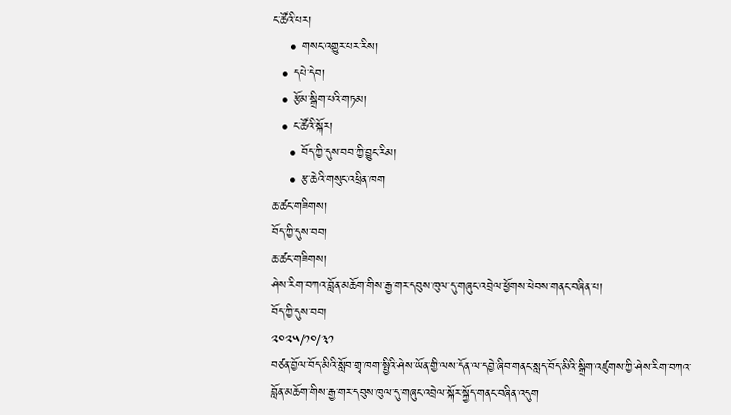ང་ཚོའི་པར།
    • གསང་འགྱུར་པར་རིས།
  • དཔེ་དེབ།
  • རྩོམ་སྒྲིག་པའི་གཏམ།
  • ང་ཚོའི་སྐོར།
    • བོད་ཀྱི་དུས་བབ་ཀྱི་བྱུང་རིམ།
    • རྩ་ཆེའི་གསུང་འཕྲིན་ཁག
ཆ་ཚང་གཟིགས།
བོད་ཀྱི་དུས་བབ།
ཆ་ཚང་གཟིགས།
ཤེས་རིག་བཀའ་བློན་མཆོག་གིས་རྒྱ་གར་དབུས་ཁུལ་དུ་གཞུང་འབྲེལ་ཕྱོགས་ཕེབས་གནང་བཞིན་པ།
བོད་ཀྱི་དུས་བབ།
༢༠༢༥/༡༠/༣༡
བཙན་བྱོལ་བོད་མིའི་སློབ་གྲྭ་ཁག་སྤྱིའི་ཤེས་ཡོན་གྱི་ལས་དོན་ལ་དབྱེ་ཞིབ་གནང་སླད་བོད་མིའི་སྒྲིག་འཛུགས་ཀྱི་ཤེས་རིག་བཀའ་བློན་མཆོག་གིས་རྒྱ་གར་དབུས་ཁུལ་དུ་གཞུང་འབྲེལ་སྐོར་སྐྱོད་གནང་བཞིན་འདུག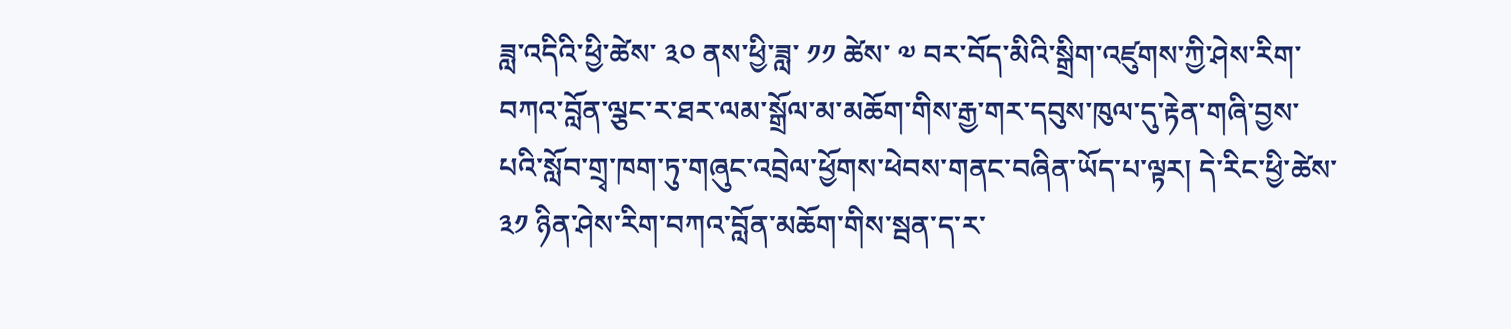ཟླ་འདིའི་ཕྱི་ཚེས་ ༣༠ ནས་ཕྱི་ཟླ་ ༡༡ ཚེས་ ༧ བར་བོད་མིའི་སྒྲིག་འཛུགས་ཀྱི་ཤེས་རིག་བཀའ་བློན་ལྕང་ར་ཐར་ལམ་སྒྲོལ་མ་མཆོག་གིས་རྒྱ་གར་དབུས་ཁུལ་དུ་རྟེན་གཞི་བྱས་པའི་སློབ་གྲྭ་ཁག་ཏུ་གཞུང་འབྲེལ་ཕྱོགས་ཕེབས་གནང་བཞིན་ཡོད་པ་ལྟར། དེ་རིང་ཕྱི་ཚེས་ ༣༡ ཉིན་ཤེས་རིག་བཀའ་བློན་མཆོག་གིས་སྦན་ད་ར་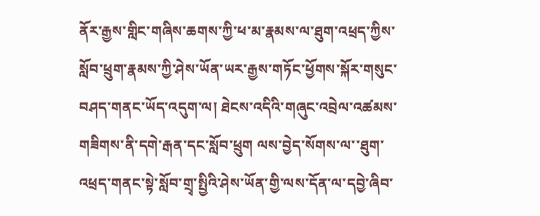ནོར་རྒྱས་གླིང་གཞིས་ཆགས་ཀྱི་ཕ་མ་རྣམས་ལ་ཐུག་འཕྲད་ཀྱིས་སློབ་ཕྲུག་རྣམས་ཀྱི་ཤེས་ཡོན་ཡར་རྒྱས་གཏོང་ཕྱོགས་སྐོར་གསུང་བཤད་གནང་ཡོད་འདུག་ལ། ཐེངས་འདིའི་གཞུང་འབྲེལ་འཚམས་གཟིགས་ནི་དགེ་རྒན་དང་སློབ་ཕྲུག ལས་བྱེད་སོགས་ལ་་ཐུག་འཕྲད་གནང་སྟེ་སློབ་གྲྭ་སྤྱིའི་ཤེས་ཡོན་གྱི་ལས་དོན་ལ་དབྱེ་ཞིབ་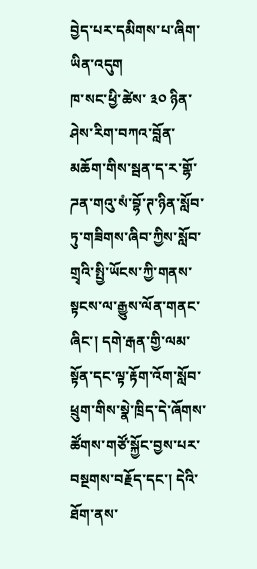བྱེད་པར་དམིགས་པ་ཞིག་ཡིན་འདུག
ཁ་སང་ཕྱི་ཚེས་ ༣༠ ཉིན་ཤེས་རིག་བཀའ་བློན་མཆོག་གིས་སྦན་ད་ར་གྷོ་ཌན་གའུ་སཾ་བྷོ་ཊ་ཉིན་སློབ་ཏུ་གཟིགས་ཞིབ་ཀྱིས་སློབ་གྲྭའི་སྤྱི་ཡོངས་ཀྱི་གནས་སྟངས་ལ་རྒྱུས་ལོན་གནང་ཞིང་། དགེ་རྒན་གྱི་ལམ་སྟོན་དང་ལྟ་རྟོག་འོག་སློབ་ཕྲུག་གིས་སྣེ་ཁྲིད་དེ་ཞོགས་ཚོགས་གཙོ་སྐྱོང་བྱས་པར་བསྔགས་བརྗོད་དང་། དེའི་ཐོག་ནས་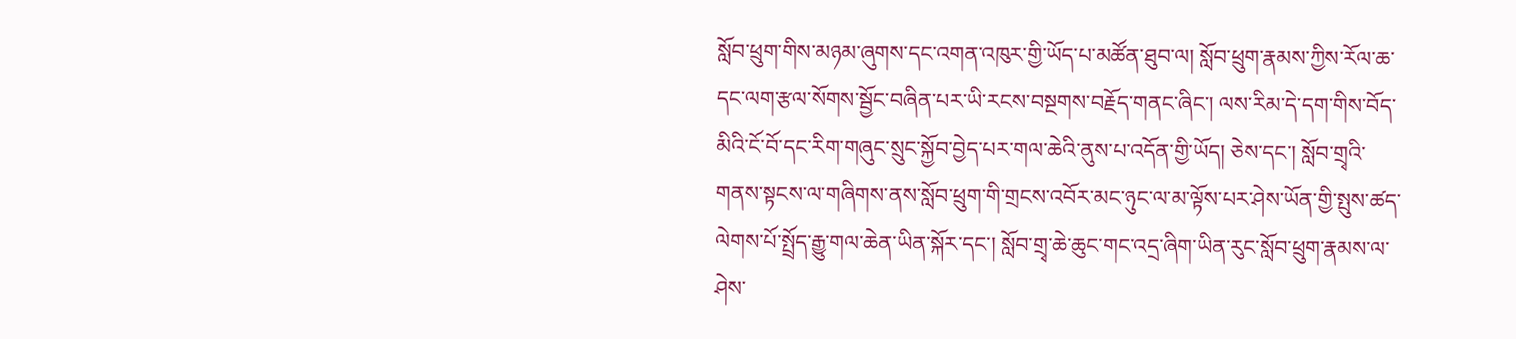སློབ་ཕྲུག་གིས་མཉམ་ཞུགས་དང་འགན་འཁུར་གྱི་ཡོད་པ་མཚོན་ཐུབ་ལ། སློབ་ཕྲུག་རྣམས་ཀྱིས་རོལ་ཆ་དང་ལག་རྩལ་སོགས་སྦྱོང་བཞིན་པར་ཡི་རངས་བསྔགས་བརྗོད་གནང་ཞིང་། ལས་རིམ་དེ་དག་གིས་བོད་མིའི་ངོ་བོ་དང་རིག་གཞུང་སྲུང་སྐྱོབ་བྱེད་པར་གལ་ཆེའི་ནུས་པ་འདོན་གྱི་ཡོད། ཅེས་དང་། སློབ་གྲྭའི་གནས་སྟངས་ལ་གཞིགས་ནས་སློབ་ཕྲུག་གི་གྲངས་འབོར་མང་ཉུང་ལ་མ་ལྟོས་པར་ཤེས་ཡོན་གྱི་སྤུས་ཚད་ལེགས་པོ་སྤྲོད་རྒྱུ་གལ་ཆེན་ཡིན་སྐོར་དང་། སློབ་གྲྭ་ཆེ་ཆུང་གང་འདྲ་ཞིག་ཡིན་རུང་སློབ་ཕྲུག་རྣམས་ལ་ཤེས་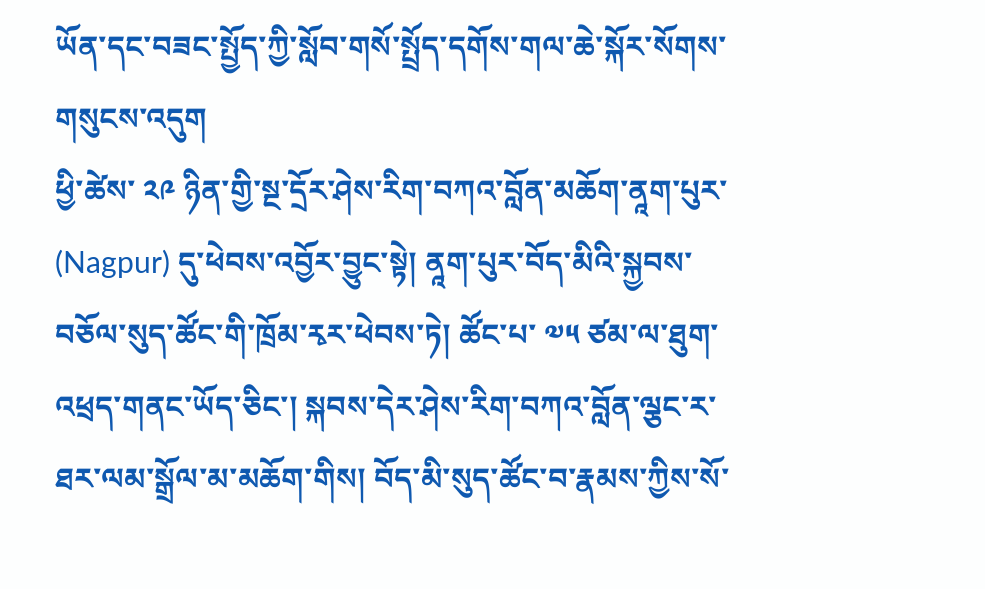ཡོན་དང་བཟང་སྤྱོད་ཀྱི་སློབ་གསོ་སྤྲོད་དགོས་གལ་ཆེ་སྐོར་སོགས་གསུངས་འདུག
ཕྱི་ཚེས་ ༢༩ ཉིན་གྱི་སྔ་དྲོར་ཤེས་རིག་བཀའ་བློན་མཆོག་ནཱག་པུར་ (Nagpur) དུ་ཕེབས་འབྱོར་བྱུང་སྟེ། ནཱག་པུར་བོད་མིའི་སྐྱབས་བཅོལ་སུད་ཚོང་གི་ཁྲོམ་རྭར་ཕེབས་ཏེ། ཚོང་པ་ ༧༥ ཙམ་ལ་ཐུག་འཕྲད་གནང་ཡོད་ཅིང་། སྐབས་དེར་ཤེས་རིག་བཀའ་བློན་ལྕང་ར་ཐར་ལམ་སྒྲོལ་མ་མཆོག་གིས། བོད་མི་སུད་ཚོང་བ་རྣམས་ཀྱིས་སོ་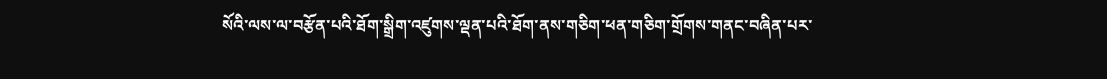སོའི་ལས་ལ་བརྩོན་པའི་ཐོག་སྒྲིག་འཛུགས་ལྡན་པའི་ཐོག་ནས་གཅིག་ཕན་གཅིག་གྲོགས་གནང་བཞིན་པར་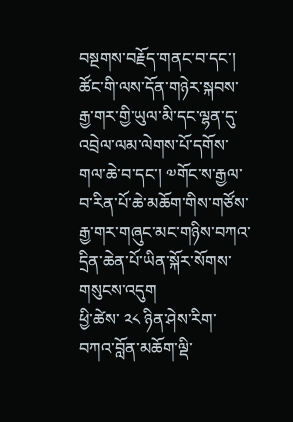བསྔགས་བརྗོད་གནང་བ་དང་། ཚོང་གི་ལས་དོན་གཉེར་སྐབས་རྒྱ་གར་གྱི་ཡུལ་མི་དང་ལྷན་དུ་འབྲེལ་ལམ་ལེགས་པོ་དགོས་གལ་ཆེ་བ་དང་། ༧གོང་ས་རྒྱལ་བ་རིན་པོ་ཆེ་མཆོག་གིས་གཙོས་རྒྱ་གར་གཞུང་མང་གཉིས་བཀའ་དྲིན་ཆེན་པོ་ཡིན་སྐོར་སོགས་གསུངས་འདུག
ཕྱི་ཚེས་ ༢༨ ཉིན་ཤེས་རིག་བཀའ་བློན་མཆོག་ལྡི་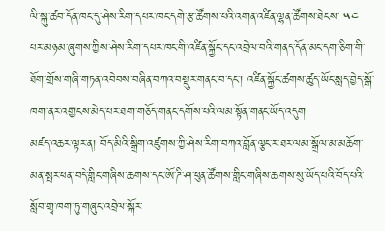ལི་སྐུ་ཚབ་དོན་ཁང་དུ་ཤེས་རིག་དཔར་ཁང་དགེ་རྩ་ཚོགས་པའི་འགན་འཛིན་ལྷན་ཚོགས་ཐེངས་ ༥༤ པར་མཉམ་ཞུགས་ཀྱིས་ཤེས་རིག་དཔར་ཁང་གི་འཛིན་སྐྱོང་དང་འབྲེལ་བའི་གནད་དོན་མང་དག་ཅིག་གི་ཐོག་གྲོས་གཞི་གཏན་འབེབས་བཞིན་བཀའ་བསྡུར་གནང་བ་དང་། འཛིན་སྐྱོང་ཚགས་ཚུད་ཡོང་སླད་བྱེད་སྒོ་ཁག་ནར་འགྱངས་མེད་པར་ཐག་གཅོད་གནང་དགོས་པའི་ལམ་སྟོན་གནང་ཡོད་འདུག
མཛད་འཆར་ལྟར་ན། བོད་མིའི་སྒྲིག་འཛུགས་ཀྱི་ཤེས་རིག་བཀའ་བློན་ལྕང་ར་ཐར་ལམ་སྒྲོལ་མ་མཆོག་མན་སྤར་ཕན་བདེ་གླིང་གཞིས་ཆགས་དང་ཨོ་ཌི་ཤ་ཕུན་ཚོགས་གླིང་གཞིས་ཆགས་སུ་ཡོད་པའི་བོད་པའི་སློབ་གྲྭ་ཁག་ཏུ་གཞུང་འབྲེལ་སྐོར་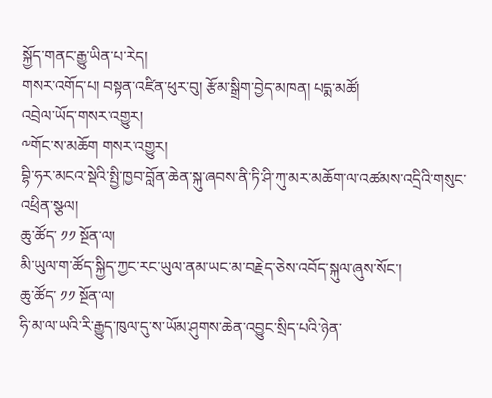སྐྱོད་གནང་རྒྱུ་ཡིན་པ་རེད།
གསར་འགོད་པ། བསྟན་འཛིན་ཕུར་བུ། རྩོམ་སྒྲིག་བྱེད་མཁན། པདྨ་མཚོ།
འབྲེལ་ཡོད་གསར་འགྱུར།
༸གོང་ས་མཆོག གསར་འགྱུར།
བྷི་ཧར་མངའ་སྡེའི་སྤྱི་ཁྱབ་བློན་ཆེན་སྐུ་ཞབས་ནི་ཏི་ཤི་ཀུ་མར་མཆོག་ལ་འཚམས་འདྲིའི་གསུང་འཕྲིན་སྩལ།
ཆུ་ཚོད་ ༡༡ སྔོན་ལ།
མི་ཡུལ་ག་ཚོད་སྐྱིད་ཀྱང་རང་ཡུལ་ནམ་ཡང་མ་བརྗེད་ཅེས་འབོད་སྐུལ་ཞུས་སོང་།
ཆུ་ཚོད་ ༡༡ སྔོན་ལ།
ཧི་མ་ལ་ཡའི་རི་རྒྱུད་ཁུལ་དུ་ས་ཡོམ་ཤུགས་ཆེན་འབྱུང་སྲིད་པའི་ཉེན་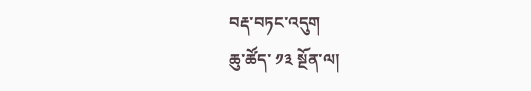བརྡ་བཏང་འདུག
ཆུ་ཚོད་ ༡༣ སྔོན་ལ།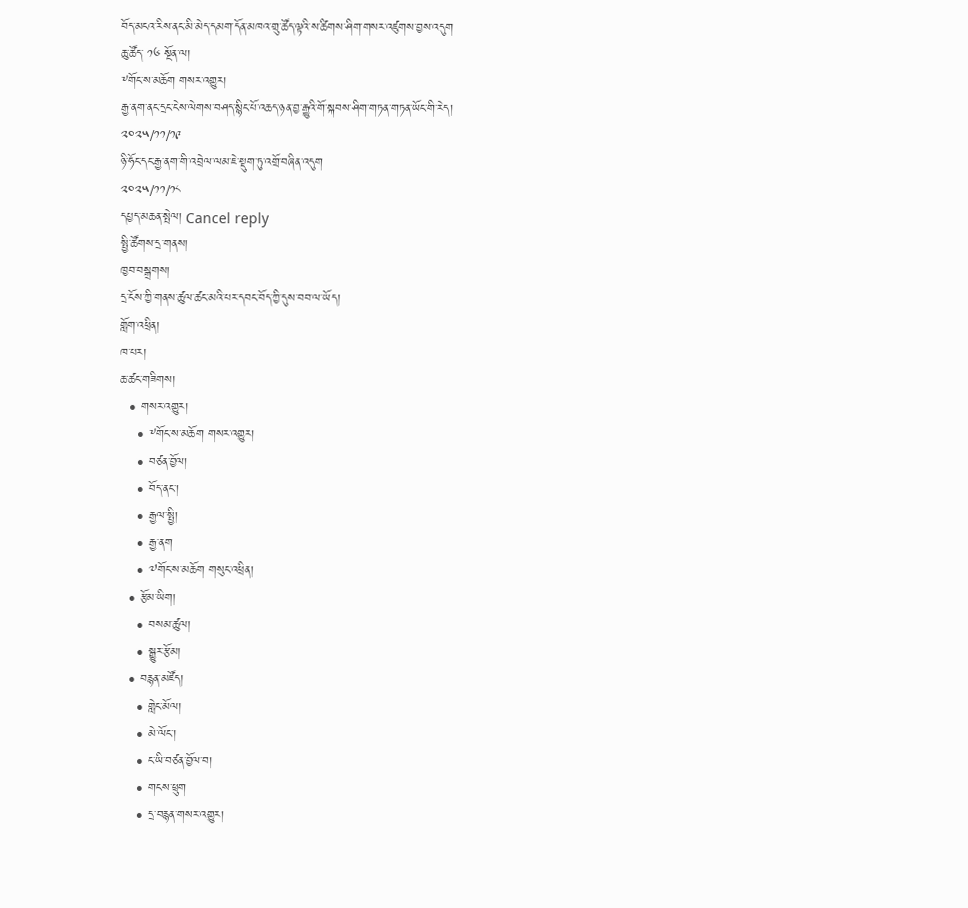བོད་མངའ་རིས་ནང་མི་མེད་དམག་དོན་མཁའ་གྲུ་ཚོད་ལྟའི་ས་ཚིགས་ཤིག་གསར་འཛུགས་བྱས་འདུག
ཆུ་ཚོད་ ༡༦ སྔོན་ལ།
༸གོང་ས་མཆོག གསར་འགྱུར།
རྒྱ་ནག་ནང་དྲང་ངེས་ལེགས་བཤད་སྙིང་པོ་འཆད་ཉན་བྱ་རྒྱུའི་གོ་སྐབས་ཤིག་གཏན་གཏན་ཡོང་གི་རེད།
༢༠༢༥/༡༡/༡༩
ཉི་ཧོང་དང་རྒྱ་ནག་གི་འབྲེལ་ལམ་ཇེ་སྡུག་ཏུ་འགྲོ་བཞིན་འདུག
༢༠༢༥/༡༡/༡༨
དཔྱད་མཆན་སྤེལ། Cancel reply
སྤྱི་ཚོགས་དྲ་གནས།
ཁྱབ་བསྒྲགས།
དྲ་ངོས་ཀྱི་གནས་ཚུལ་ཚང་མའི་པར་དབང་བོད་ཀྱི་དུས་བབ་ལ་ཡོད།
གློག་འཕྲིན།
ཁ་པར།
ཆ་ཚང་གཟིགས།
  • གསར་འགྱུར།
    • ༸གོང་ས་མཆོག གསར་འགྱུར།
    • བཙན་བྱོལ།
    • བོད་ནང་།
    • རྒྱལ་སྤྱི།
    • རྒྱ་ནག
    • ༧གོང་ས་མཆོག གསུང་འཕྲིན།
  • རྩོམ་ཡིག།
    • བསམ་ཚུལ།
    • སྒྱུར་རྩོམ།
  • བརྙན་མཛོད།
    • གླེང་མོལ།
    • མེ་ལོང་།
    • ང་ཡི་བཙན་བྱོལ་བ།
    • གངས་ཕྲུག
    • དྲ་བརྙན་གསར་འགྱུར།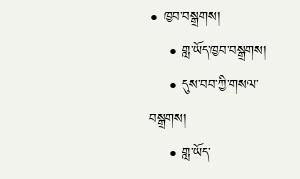• ཁྱབ་བསྒྲགས།
    • གླ་ཡོད་ཁྱབ་བསྒྲགས།
    • དུས་བབ་ཀྱི་གསལ་བསྒྲགས།
    • གླ་ཡོད་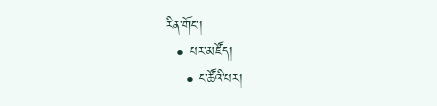རིན་གོང་།
  • པར་མཛོད།
    • ང་ཚོའི་པར།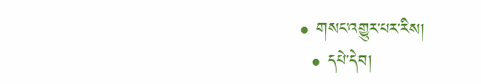• གསང་འགྱུར་པར་རིས།
  • དཔེ་དེབ།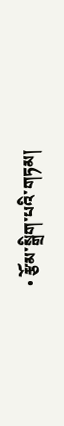• རྩོམ་སྒྲིག་པའི་གཏམ།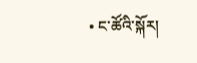• ང་ཚོའི་སྐོར།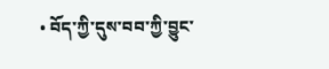• བོད་ཀྱི་དུས་བབ་ཀྱི་བྱུང་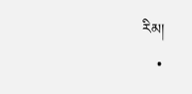རིམ།
    •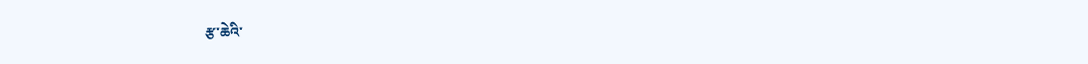རྩ་ཆེའི་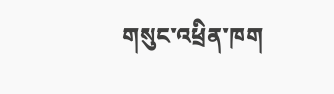གསུང་འཕྲིན་ཁག